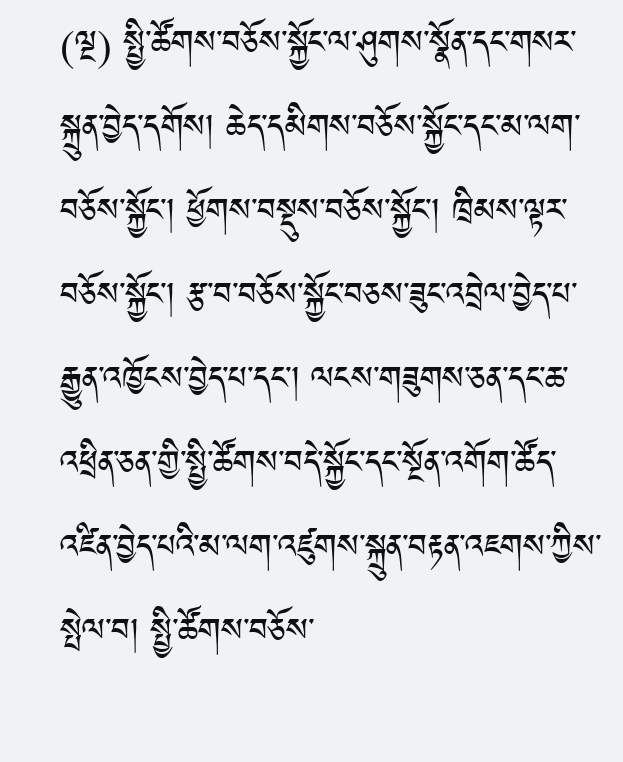(ལྔ) སྤྱི་ཚོགས་བཅོས་སྐྱོང་ལ་ཤུགས་སྣོན་དང་གསར་སྐྲུན་བྱེད་དགོས། ཆེད་དམིགས་བཅོས་སྐྱོང་དང་མ་ལག་བཅོས་སྐྱོང་། ཕྱོགས་བསྡུས་བཅོས་སྐྱོང་། ཁྲིམས་ལྟར་བཅོས་སྐྱོང་། རྩ་བ་བཅོས་སྐྱོང་བཅས་ཟུང་འབྲེལ་བྱེད་པ་རྒྱུན་འཁྱོངས་བྱེད་པ་དང་། ལངས་གཟུགས་ཅན་དང་ཆ་འཕྲིན་ཅན་གྱི་སྤྱི་ཚོགས་བདེ་སྐྱོང་དང་སྔོན་འགོག་ཚོད་འཛིན་བྱེད་པའི་མ་ལག་འཛུགས་སྐྲུན་བརྟན་འཇགས་ཀྱིས་སྤེལ་བ། སྤྱི་ཚོགས་བཅོས་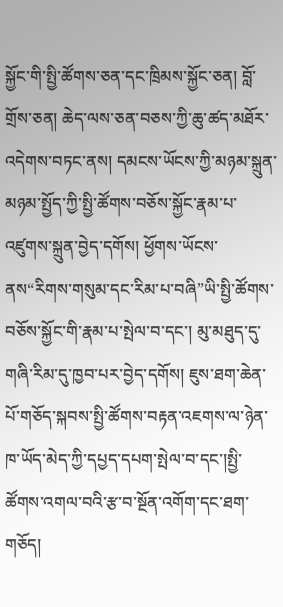སྐྱོང་གི་སྤྱི་ཚོགས་ཅན་དང་ཁྲིམས་སྐྱོང་ཅན། བློ་གྲོས་ཅན། ཆེད་ལས་ཅན་བཅས་ཀྱི་ཆུ་ཚད་མཐོར་འདེགས་བཏང་ནས། དམངས་ཡོངས་ཀྱི་མཉམ་སྐྲུན་མཉམ་སྤྱོད་ཀྱི་སྤྱི་ཚོགས་བཅོས་སྐྱོང་རྣམ་པ་འཛུགས་སྐྲུན་བྱེད་དགོས། ཕྱོགས་ཡོངས་ནས“རིགས་གསུམ་དང་རིམ་པ་བཞི”ཡི་སྤྱི་ཚོགས་བཅོས་སྐྱོང་གི་རྣམ་པ་སྤེལ་བ་དང་། མུ་མཐུད་དུ་གཞི་རིམ་དུ་ཁྱབ་པར་བྱེད་དགོས། ཇུས་ཐག་ཆེན་པོ་གཅོད་སྐབས་སྤྱི་ཚོགས་བརྟན་འཇགས་ལ་ཉེན་ཁ་ཡོད་མེད་ཀྱི་དཔྱད་དཔག་སྤེལ་བ་དང་།སྤྱི་ཚོགས་འགལ་བའི་རྩ་བ་སྔོན་འགོག་དང་ཐག་གཅོད།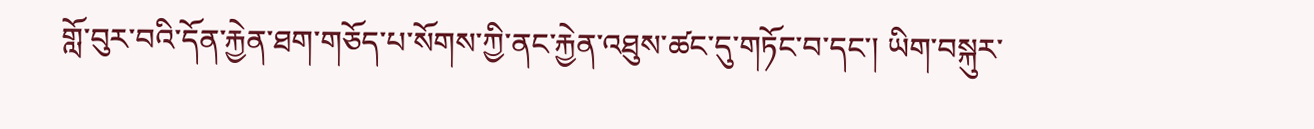གློ་བུར་བའི་དོན་རྐྱེན་ཐག་གཅོད་པ་སོགས་ཀྱི་ནང་རྐྱེན་འཐུས་ཚང་དུ་གཏོང་བ་དང་། ཡིག་བསྐུར་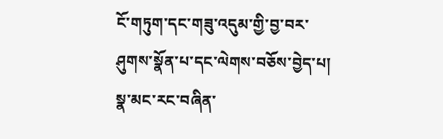ངོ་གཏུག་དང་གཟུ་འདུམ་གྱི་བྱ་བར་ཤུགས་སྣོན་པ་དང་ལེགས་བཅོས་བྱེད་པ། སྣ་མང་རང་བཞིན་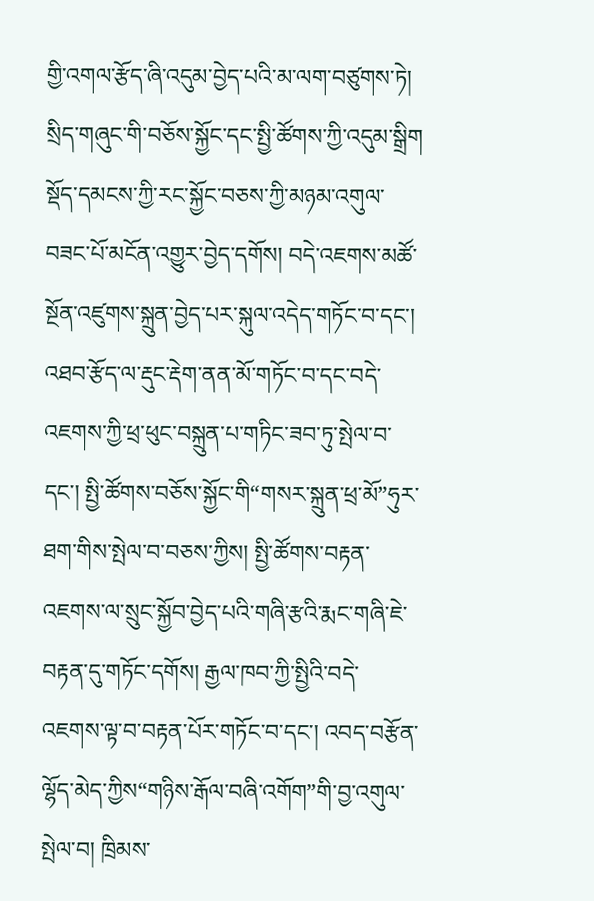གྱི་འགལ་རྩོད་ཞི་འདུམ་བྱེད་པའི་མ་ལག་བཙུགས་ཏེ། སྲིད་གཞུང་གི་བཅོས་སྐྱོང་དང་སྤྱི་ཚོགས་ཀྱི་འདུམ་སྒྲིག སྡོད་དམངས་ཀྱི་རང་སྐྱོང་བཅས་ཀྱི་མཉམ་འགུལ་བཟང་པོ་མངོན་འགྱུར་བྱེད་དགོས། བདེ་འཇགས་མཚོ་སྔོན་འཛུགས་སྐྲུན་བྱེད་པར་སྐུལ་འདེད་གཏོང་བ་དང་། འཐབ་རྩོད་ལ་རྡུང་རྡེག་ནན་མོ་གཏོང་བ་དང་བདེ་འཇགས་ཀྱི་ཕྲ་ཕུང་བསྐྲུན་པ་གཏིང་ཟབ་ཏུ་སྤེལ་བ་དང་། སྤྱི་ཚོགས་བཅོས་སྐྱོང་གི“གསར་སྐྲུན་ཕྲ་མོ”ཧུར་ཐག་གིས་སྤེལ་བ་བཅས་ཀྱིས། སྤྱི་ཚོགས་བརྟན་འཇགས་ལ་སྲུང་སྐྱོབ་བྱེད་པའི་གཞི་རྩའི་རྨང་གཞི་ཇེ་བརྟན་དུ་གཏོང་དགོས། རྒྱལ་ཁབ་ཀྱི་སྤྱིའི་བདེ་འཇགས་ལྟ་བ་བརྟན་པོར་གཏོང་བ་དང་། འབད་བརྩོན་ལྷོད་མེད་ཀྱིས“གཉིས་རྒོལ་བཞི་འགོག”གི་བྱ་འགུལ་སྤེལ་བ། ཁྲིམས་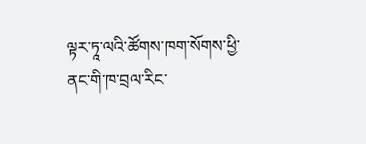ལྟར་ཏཱ་ལའི་ཚོགས་ཁག་སོགས་ཕྱི་ནང་གི་ཁ་བྲལ་རིང་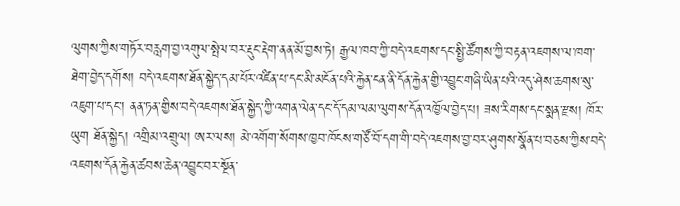ལུགས་ཀྱིས་གཏོར་བརླག་བྱ་འགུལ་སྤེལ་བར་རྡུང་རྡེག་ནན་མོ་བྱས་ཏེ། རྒྱལ་ཁབ་ཀྱི་བདེ་འཇགས་དང་སྤྱི་ཚོགས་ཀྱི་བརྟན་འཇགས་ལ་ཁག་ཐེག་བྱེད་དགོས། བདེ་འཇགས་ཐོན་སྐྱེད་དམ་པོར་འཛིན་པ་དང་མི་མངོན་པའི་རྐྱེན་ངན་ནི་དོན་རྐྱེན་གྱི་འབྱུང་གཞི་ཡིན་པའི་འདུ་ཤེས་ཆགས་སུ་འཇུག་པ་དང་། ནན་ཏན་གྱིས་བདེ་འཇགས་ཐོན་སྐྱེད་ཀྱི་འགན་ལེན་དང་དོ་དམ་ལམ་ལུགས་དོན་འཁྱོལ་བྱེད་པ། ཟས་རིགས་དང་སྨན་རྫས། ཁོར་ཡུག ཐོན་སྐྱེད། འགྲིམ་འགྲུལ། ཨར་ལས། མེ་འགོག་སོགས་ཁྱབ་ཁོངས་གཙོ་བོ་དག་གི་བདེ་འཇགས་བྱ་བར་ཤུགས་སྣོན་པ་བཅས་ཀྱིས་བདེ་འཇགས་དོན་རྐྱེན་ཚབས་ཆེན་འབྱུང་བར་སྔོན་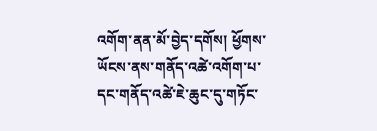འགོག་ནན་མོ་བྱེད་དགོས། ཕྱོགས་ཡོངས་ནས་གནོད་འཚེ་འགོག་པ་དང་གནོད་འཚེ་ཇེ་ཆུང་དུ་གཏོང་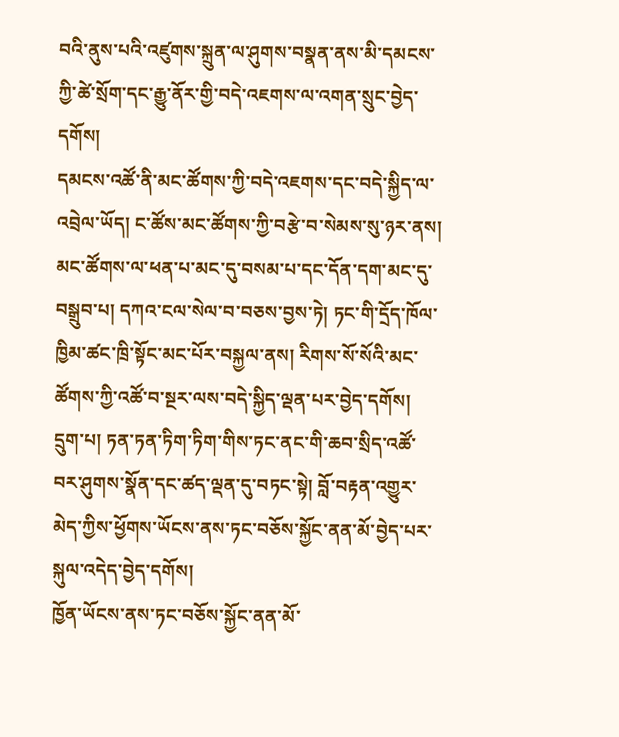བའི་ནུས་པའི་འཛུགས་སྐྲུན་ལ་ཤུགས་བསྣན་ནས་མི་དམངས་ཀྱི་ཚེ་སྲོག་དང་རྒྱུ་ནོར་གྱི་བདེ་འཇགས་ལ་འགན་སྲུང་བྱེད་དགོས།
དམངས་འཚོ་ནི་མང་ཚོགས་ཀྱི་བདེ་འཇགས་དང་བདེ་སྐྱིད་ལ་འབྲེལ་ཡོད། ང་ཚོས་མང་ཚོགས་ཀྱི་བརྩེ་བ་སེམས་སུ་ཉར་ནས། མང་ཚོགས་ལ་ཕན་པ་མང་དུ་བསམ་པ་དང་དོན་དག་མང་དུ་བསྒྲུབ་པ། དཀའ་ངལ་སེལ་བ་བཅས་བྱས་ཏེ། ཏང་གི་དྲོད་ཁོལ་ཁྱིམ་ཚང་ཁྲི་སྟོང་མང་པོར་བསྐྱལ་ནས། རིགས་སོ་སོའི་མང་ཚོགས་ཀྱི་འཚོ་བ་སྔར་ལས་བདེ་སྐྱིད་ལྡན་པར་བྱེད་དགོས།
དྲུག་པ། ཏན་ཏན་ཏིག་ཏིག་གིས་ཏང་ནང་གི་ཆབ་སྲིད་འཚོ་བར་ཤུགས་སྣོན་དང་ཚད་ལྡན་དུ་བཏང་སྟེ། བློ་བརྟན་འགྱུར་མེད་ཀྱིས་ཕྱོགས་ཡོངས་ནས་ཏང་བཅོས་སྐྱོང་ནན་མོ་བྱེད་པར་སྐུལ་འདེད་བྱེད་དགོས།
ཁྱོན་ཡོངས་ནས་ཏང་བཅོས་སྐྱོང་ནན་མོ་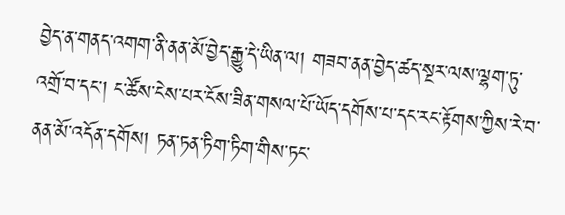བྱེད་ན་གནད་འགག་ནི་ནན་མོ་བྱེད་རྒྱུ་དེ་ཡིན་ལ། གཟབ་ནན་བྱེད་ཚད་སྔར་ལས་ལྷག་ཏུ་འགྲོ་བ་དང་། ང་ཚོས་ངེས་པར་ངོས་ཟིན་གསལ་པོ་ཡོད་དགོས་པ་དང་རང་རྟོགས་ཀྱིས་རེ་བ་ནན་མོ་འདོན་དགོས། ཏན་ཏན་ཏིག་ཏིག་གིས་ཏང་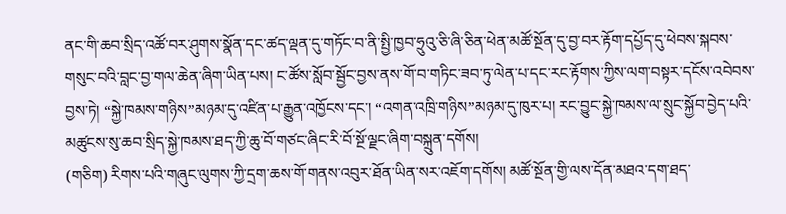ནང་གི་ཆབ་སྲིད་འཚོ་བར་ཤུགས་སྣོན་དང་ཚད་ལྡན་དུ་གཏོང་བ་ནི་སྤྱི་ཁྱབ་ཧྲུའུ་ཅི་ཞི་ཅིན་ཕེན་མཚོ་སྔོན་དུ་བྱ་བར་རྟོག་དཔྱོད་དུ་ཕེབས་སྐབས་གསུང་བའི་བླང་བྱ་གལ་ཆེན་ཞིག་ཡིན་པས། ང་ཚོས་སློབ་སྦྱོང་བྱས་ནས་གོ་བ་གཏིང་ཟབ་ཏུ་ལེན་པ་དང་རང་རྟོགས་ཀྱིས་ལག་བསྟར་དངོས་འབེབས་བྱས་ཏེ། “སྐྱེ་ཁམས་གཉིས”མཉམ་དུ་འཛིན་པ་རྒྱུན་འཁྱོངས་དང་། “འགན་འཁྲི་གཉིས”མཉམ་དུ་ཁུར་པ། རང་བྱུང་སྐྱེ་ཁམས་ལ་སྲུང་སྐྱོབ་བྱེད་པའི་མཚུངས་སུ་ཆབ་སྲིད་སྐྱེ་ཁམས་ཐད་ཀྱི་ཆུ་བོ་གཙང་ཞིང་རི་བོ་སྔོ་ལྗང་ཞིག་བསྐྲུན་དགོས།
(གཅིག) རིགས་པའི་གཞུང་ལུགས་ཀྱི་དྲག་ཆས་གོ་གནས་འབུར་ཐོན་ཡིན་སར་འཇོག་དགོས། མཚོ་སྔོན་གྱི་ལས་དོན་མཐའ་དག་ཐད་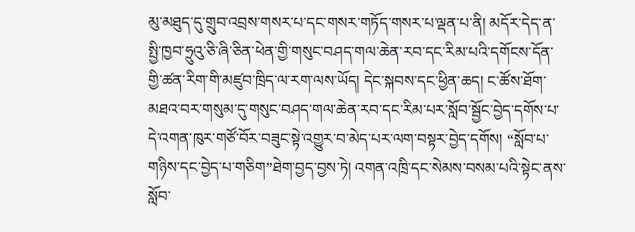མུ་མཐུད་དུ་གྲུབ་འབྲས་གསར་པ་དང་གསར་གཏོད་གསར་པ་ལྡན་པ་ནི། མདོར་དེད་ན་སྤྱི་ཁྱབ་ཧྲུའུ་ཅི་ཞི་ཅིན་ཕེན་གྱི་གསུང་བཤད་གལ་ཆེན་རབ་དང་རིམ་པའི་དགོངས་དོན་གྱི་ཚན་རིག་གི་མཛུབ་ཁྲིད་ལ་རག་ལས་ཡོད། དེང་སྐབས་དང་ཕྱིན་ཆད། ང་ཚོས་ཐོག་མཐའ་བར་གསུམ་དུ་གསུང་བཤད་གལ་ཆེན་རབ་དང་རིམ་པར་སློབ་སྦྱོང་བྱེད་དགོས་པ་དེ་འགན་ཁུར་གཙོ་བོར་བཟུང་སྟེ་འགྱུར་བ་མེད་པར་ལག་བསྟར་བྱེད་དགོས། “སློབ་པ་གཉིས་དང་བྱེད་པ་གཅིག”ཐེག་བྱད་བྱས་ཏེ། འགན་འཁྲི་དང་སེམས་བསམ་པའི་སྟེང་ནས་སློབ་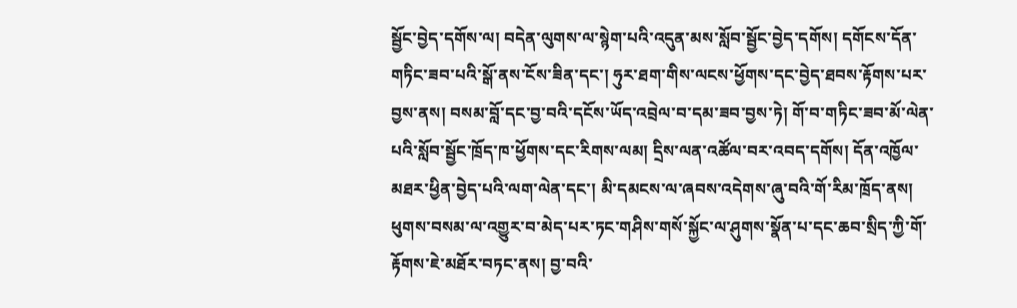སྦྱོང་བྱེད་དགོས་ལ། བདེན་ལུགས་ལ་སྙེག་པའི་འདུན་མས་སློབ་སྦྱོང་བྱེད་དགོས། དགོངས་དོན་གཏིང་ཟབ་པའི་སྒོ་ནས་ངོས་ཟིན་དང་། ཧུར་ཐག་གིས་ལངས་ཕྱོགས་དང་བྱེད་ཐབས་རྟོགས་པར་བྱས་ནས། བསམ་བློ་དང་བྱ་བའི་དངོས་ཡོད་འབྲེལ་བ་དམ་ཟབ་བྱས་ཏེ། གོ་བ་གཏིང་ཟབ་མོ་ལེན་པའི་སློབ་སྦྱོང་ཁྲོད་ཁ་ཕྱོགས་དང་རིགས་ལམ། དྲིས་ལན་འཚོལ་བར་འབད་དགོས། དོན་འཁྱོལ་མཐར་ཕྱིན་བྱེད་པའི་ལག་ལེན་དང་། མི་དམངས་ལ་ཞབས་འདེགས་ཞུ་བའི་གོ་རིམ་ཁྲོད་ནས། ཕུགས་བསམ་ལ་འགྱུར་བ་མེད་པར་ཏང་གཤིས་གསོ་སྐྱོང་ལ་ཤུགས་སྣོན་པ་དང་ཆབ་སྲིད་ཀྱི་གོ་རྟོགས་ཇེ་མཐོར་བཏང་ནས། བྱ་བའི་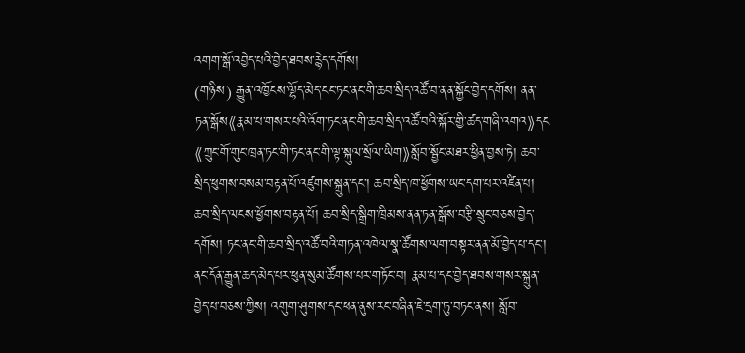འགག་སྒོ་འབྱེད་པའི་བྱེད་ཐབས་རྙེད་དགོས།
(གཉིས) རྒྱུན་འཁྱོངས་ལྷོད་མེད་ངང་ཏང་ནང་གི་ཆབ་སྲིད་འཚོ་བ་ནན་སྐྱོང་བྱེད་དགོས། ནན་ཏན་སྒོས《རྣམ་པ་གསར་པའི་འོག་ཏང་ནང་གི་ཆབ་སྲིད་འཚོ་བའི་སྐོར་གྱི་ཚད་གཞི་འགའ》དང《ཀྲུང་གོ་གུང་ཁྲན་ཏང་གི་ཏང་ནང་གི་ལྟ་སྐུལ་སྲོལ་ཡིག》སློབ་སྦྱོང་མཐར་ཕྱིན་བྱས་ཏེ། ཆབ་སྲིད་ཕུགས་བསམ་བརྟན་པོ་འཛུགས་སྐྲུན་དང་། ཆབ་སྲིད་ཁ་ཕྱོགས་ཡང་དག་པར་འཛིན་པ། ཆབ་སྲིད་ལངས་ཕྱོགས་བརྟན་པོ། ཆབ་སྲིད་སྒྲིག་ཁྲིམས་ནན་ཏན་སྒོས་བརྩི་སྲུང་བཅས་བྱེད་དགོས། ཏང་ནང་གི་ཆབ་སྲིད་འཚོ་བའི་གཏན་འཁེལ་སྣ་ཚོགས་ལག་བསྟར་ནན་མོ་བྱེད་པ་དང་། ནང་དོན་རྒྱུན་ཆད་མེད་པར་ཕུན་སུམ་ཚོགས་པར་གཏོང་བ། རྣམ་པ་དང་བྱེད་ཐབས་གསར་སྐྲུན་བྱེད་པ་བཅས་ཀྱིས། འགུག་ཤུགས་དང་ཕན་ནུས་རང་བཞིན་ཇེ་དྲག་ཏུ་བཏང་ནས། སློབ་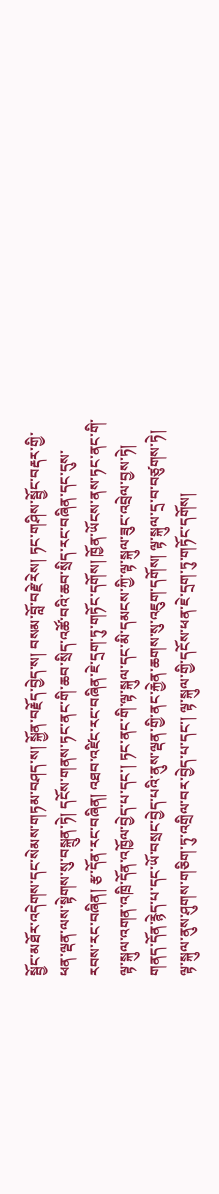སྦྱོང་མཐོར་འདེགས་དང་སེམས་གཏམ་བཤད་ས། སྐྱོན་བརྗོད་བྱེད་ས། བསམ་བློ་བརྗེ་རེས། ཏང་གཤིས་སྦྱོང་བརྡར་གྱི་ཕན་ལྡན་ལས་སྟེགས་སུ་བསྐྲུན་ཏེ། དངོས་གནས་ཏང་ནང་གི་ཆབ་སྲིད་འཚོ་བའི་ཆབ་སྲིད་རང་བཞིན་དང་དུས་རབས་རང་བཞིན། རྩ་དོན་རང་བཞིན། འཐབ་འཛིང་རང་བཞིན་ཇེ་དྲག་ཏུ་གཏོང་དགོས། ཁྱོན་ཡོངས་ནས་ཏང་ནང་གི་ལྟ་སྐུལ་འགན་འཁྲི་དོན་འཁྱོལ་བྱེད་པ་དང་། ཏང་ནང་གི་ལྟ་སྐུལ་དང་མི་དམངས་ཀྱི་ལྟ་སྐུལ་ཟུང་འབྲེལ་བྱས་ཏེ། གནད་དོན་རྙེད་པ་དང་ཡོ་བསྲང་བྱེད་པའི་ནུས་ལྡན་གྱི་ནང་རྐྱེན་ཆགས་སུ་འཇུག་དགོས། ལྟ་སྐུལ་དྲ་བ་བཙུགས་ཏེ། ལྟ་སྐུལ་ནུས་ཤུགས་གཅིག་ཏུ་འགྲིལ་བར་བྱེད་པ་དང་། ལྟ་སྐུལ་གྱི་དངོས་ཕན་ཇེ་དྲག་ཏུ་གཏོང་དགོས།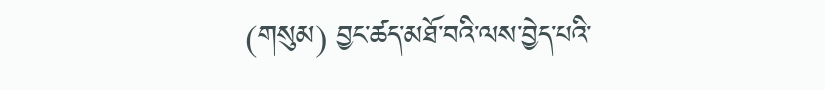(གསུམ) བྱང་ཚད་མཐོ་བའི་ལས་བྱེད་པའི་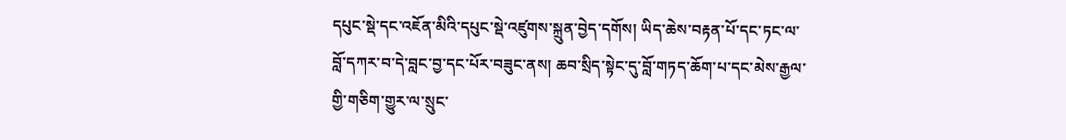དཔུང་སྡེ་དང་འཇོན་མིའི་དཔུང་སྡེ་འཛུགས་སྐྲུན་བྱེད་དགོས། ཡིད་ཆེས་བརྟན་པོ་དང་ཏང་ལ་བློ་དཀར་བ་དེ་བླང་བྱ་དང་པོར་བཟུང་ནས། ཆབ་སྲིད་སྟེང་དུ་བློ་གཏད་ཆོག་པ་དང་མེས་རྒྱལ་གྱི་གཅིག་གྱུར་ལ་སྲུང་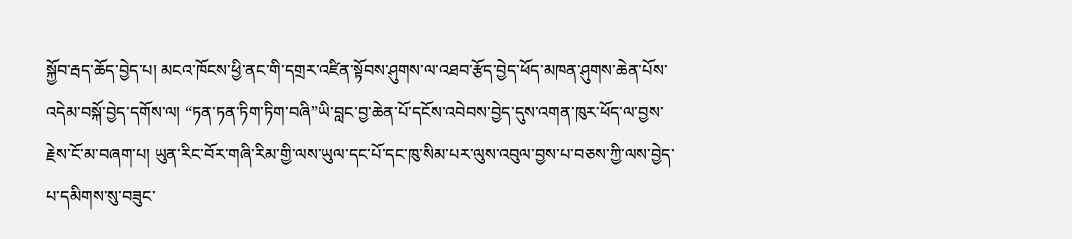སྐྱོབ་རྦད་ཆོད་བྱེད་པ། མངའ་ཁོངས་ཕྱི་ནང་གི་དགྲར་འཛིན་སྟོབས་ཤུགས་ལ་འཐབ་རྩོད་བྱེད་ཕོད་མཁན་ཤུགས་ཆེན་པོས་འདེམ་བསྐོ་བྱེད་དགོས་ལ། “ཏན་ཏན་ཏིག་ཏིག་བཞི”ཡི་བླང་བྱ་ཆེན་པོ་དངོས་འབེབས་བྱེད་དུས་འགན་ཁུར་ཕོད་ལ་བྱས་རྗེས་ངོ་མ་བཞག་པ། ཡུན་རིང་བོར་གཞི་རིམ་གྱི་ལས་ཡུལ་དང་པོ་དང་ཁུ་སིམ་པར་ལུས་འབུལ་བྱས་པ་བཅས་ཀྱི་ལས་བྱེད་པ་དམིགས་སུ་བཟུང་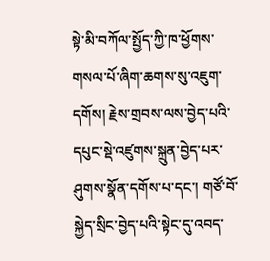སྟེ་མི་བཀོལ་སྤྱོད་ཀྱི་ཁ་ཕྱོགས་གསལ་པོ་ཞིག་ཆགས་སུ་འཇུག་དགོས། རྗེས་གྲབས་ལས་བྱེད་པའི་དཔུང་སྡེ་འཛུགས་སྐྲུན་བྱེད་པར་ཤུགས་སྣོན་དགོས་པ་དང་། གཙོ་བོ་སྐྱེད་སྲིང་བྱེད་པའི་སྟེང་དུ་འབད་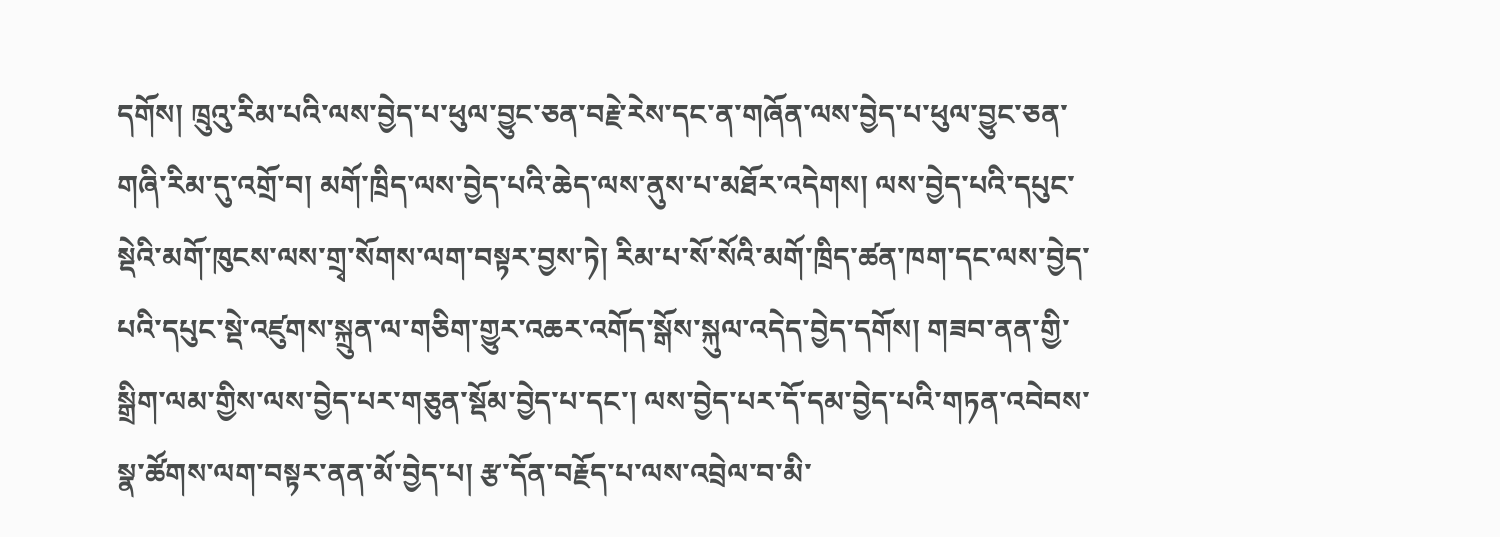དགོས། ཁྲུའུ་རིམ་པའི་ལས་བྱེད་པ་ཕུལ་བྱུང་ཅན་བརྗེ་རེས་དང་ན་གཞོན་ལས་བྱེད་པ་ཕུལ་བྱུང་ཅན་གཞི་རིམ་དུ་འགྲོ་བ། མགོ་ཁྲིད་ལས་བྱེད་པའི་ཆེད་ལས་ནུས་པ་མཐོར་འདེགས། ལས་བྱེད་པའི་དཔུང་སྡེའི་མགོ་ཁུངས་ལས་གྲྭ་སོགས་ལག་བསྟར་བྱས་ཏེ། རིམ་པ་སོ་སོའི་མགོ་ཁྲིད་ཚན་ཁག་དང་ལས་བྱེད་པའི་དཔུང་སྡེ་འཛུགས་སྐྲུན་ལ་གཅིག་གྱུར་འཆར་འགོད་སྒོས་སྐུལ་འདེད་བྱེད་དགོས། གཟབ་ནན་གྱི་སྒྲིག་ལམ་གྱིས་ལས་བྱེད་པར་གཅུན་སྡོམ་བྱེད་པ་དང་། ལས་བྱེད་པར་དོ་དམ་བྱེད་པའི་གཏན་འབེབས་སྣ་ཚོགས་ལག་བསྟར་ནན་མོ་བྱེད་པ། རྩ་དོན་བརྗོད་པ་ལས་འབྲེལ་བ་མི་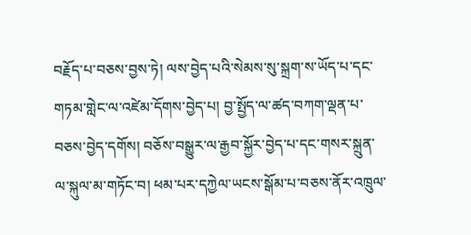བརྗོད་པ་བཅས་བྱས་ཏེ། ལས་བྱེད་པའི་སེམས་སུ་སྐྲག་ས་ཡོད་པ་དང་གཏམ་གླེང་ལ་འཛེམ་དོགས་བྱེད་པ། བྱ་སྤྱོད་ལ་ཚད་བཀག་ལྡན་པ་བཅས་བྱེད་དགོས། བཅོས་བསྒྱུར་ལ་རྒྱབ་སྐྱོར་བྱེད་པ་དང་གསར་སྐྲུན་ལ་སྐུལ་མ་གཏོང་བ། ཕམ་པར་དཀྱེལ་ཡངས་སྒོམ་པ་བཅས་ནོར་འཁྲུལ་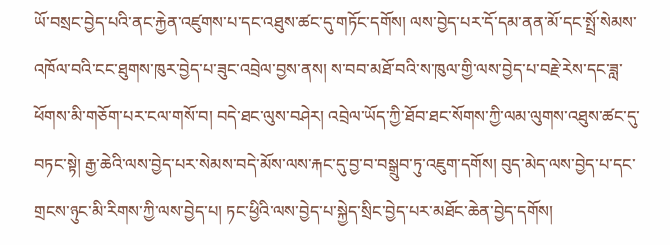ཡོ་བསྲང་བྱེད་པའི་ནང་རྐྱེན་འཛུགས་པ་དང་འཐུས་ཚང་དུ་གཏོང་དགོས། ལས་བྱེད་པར་དོ་དམ་ནན་མོ་དང་སྤྲོ་སེམས་འཁོལ་བའི་ངང་ཐུགས་ཁུར་བྱེད་པ་ཟུང་འབྲེལ་བྱས་ནས། ས་བབ་མཐོ་བའི་ས་ཁུལ་གྱི་ལས་བྱེད་པ་བརྗེ་རེས་དང་ཟླ་ཕོགས་མི་གཅོག་པར་ངལ་གསོ་བ། བདེ་ཐང་ལུས་བཤེར། འབྲེལ་ཡོད་ཀྱི་ཐོབ་ཐང་སོགས་ཀྱི་ལམ་ལུགས་འཐུས་ཚང་དུ་བཏང་སྟེ། རྒྱ་ཆེའི་ལས་བྱེད་པར་སེམས་བདེ་མོས་ལས་རྐང་དུ་བྱ་བ་བསྒྲུབ་ཏུ་འཇུག་དགོས། བུད་མེད་ལས་བྱེད་པ་དང་གྲངས་ཉུང་མི་རིགས་ཀྱི་ལས་བྱེད་པ། ཏང་ཕྱིའི་ལས་བྱེད་པ་སྐྱེད་སྲིང་བྱེད་པར་མཐོང་ཆེན་བྱེད་དགོས།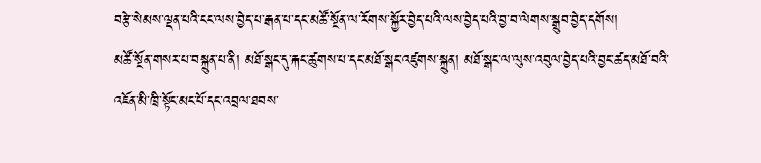བརྩེ་སེམས་ལྡན་པའི་ངང་ལས་བྱེད་པ་རྒན་པ་དང་མཚོ་སྔོན་ལ་རོགས་སྐྱོར་བྱེད་པའི་ལས་བྱེད་པའི་བྱ་བ་ལེགས་སྒྲུབ་བྱེད་དགོས།
མཚོ་སྔོན་གསར་པ་བསྐྲུན་པ་ནི། མཐོ་སྒང་དུ་རྐང་ཚུགས་པ་དང་མཐོ་སྒང་འཛུགས་སྐྲུན། མཐོ་སྒང་ལ་ལུས་འབུལ་བྱེད་པའི་བྱང་ཚད་མཐོ་བའི་འཇོན་མི་ཁྲི་སྟོང་མང་པོ་དང་འབྲལ་ཐབས་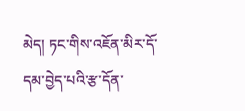མེད། ཏང་གིས་འཇོན་མིར་དོ་དམ་བྱེད་པའི་རྩ་དོན་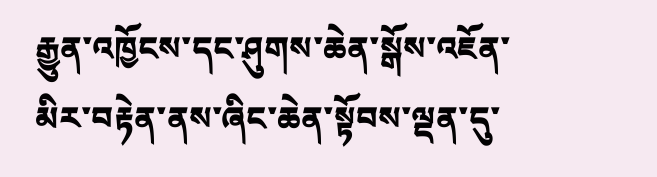རྒྱུན་འཁྱོངས་དང་ཤུགས་ཆེན་སྒོས་འཇོན་མིར་བརྟེན་ནས་ཞིང་ཆེན་སྟོབས་ལྡན་དུ་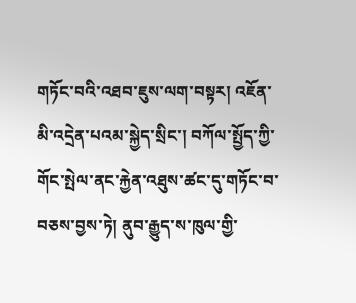གཏོང་བའི་འཐབ་ཇུས་ལག་བསྟར། འཇོན་མི་འདྲེན་པའམ་སྐྱེད་སྲིང་། བཀོལ་སྤྱོད་ཀྱི་གོང་སྤེལ་ནང་རྐྱེན་འཐུས་ཚང་དུ་གཏོང་བ་བཅས་བྱས་ཏེ། ནུབ་རྒྱུད་ས་ཁུལ་གྱི་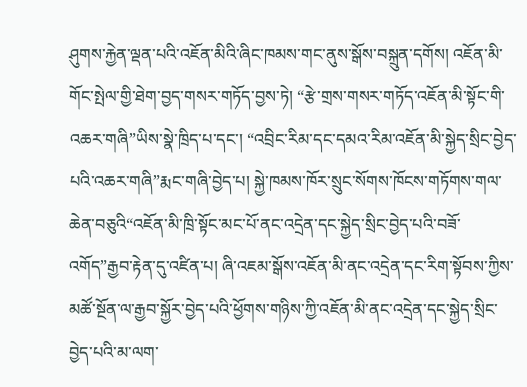ཤུགས་རྐྱེན་ལྡན་པའི་འཇོན་མིའི་ཞིང་ཁམས་གང་ནུས་སྒོས་བསྐྲུན་དགོས། འཇོན་མི་གོང་སྤེལ་གྱི་ཐེག་བྱད་གསར་གཏོད་བྱས་ཏེ། “རྩེ་གྲས་གསར་གཏོད་འཇོན་མི་སྟོང་གི་འཆར་གཞི”ཡིས་སྣེ་ཁྲིད་པ་དང་། “འབྲིང་རིམ་དང་དམའ་རིམ་འཇོན་མི་སྐྱེད་སྲིང་བྱེད་པའི་འཆར་གཞི”རྨང་གཞི་བྱེད་པ། སྐྱེ་ཁམས་ཁོར་སྲུང་སོགས་ཁོངས་གཏོགས་གལ་ཆེན་བཅུའི“འཇོན་མི་ཁྲི་སྟོང་མང་པོ་ནང་འདྲེན་དང་སྐྱེད་སྲིང་བྱེད་པའི་བཟོ་འགོད”རྒྱབ་རྟེན་དུ་འཛིན་པ། ཞི་འཇམ་སྒོས་འཇོན་མི་ནང་འདྲེན་དང་རིག་སྟོབས་ཀྱིས་མཚོ་སྔོན་ལ་རྒྱབ་སྐྱོར་བྱེད་པའི་ཕྱོགས་གཉིས་ཀྱི་འཇོན་མི་ནང་འདྲེན་དང་སྐྱེད་སྲིང་བྱེད་པའི་མ་ལག་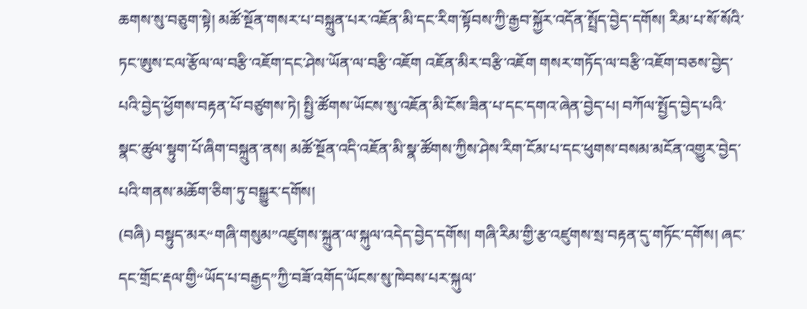ཆགས་སུ་བཅུག་སྟེ། མཚོ་སྔོན་གསར་པ་བསྐྲུན་པར་འཇོན་མི་དང་རིག་སྟོབས་ཀྱི་རྒྱབ་སྐྱོར་འདོན་སྤྲོད་བྱེད་དགོས། རིམ་པ་སོ་སོའི་ཏང་ཨུས་ངལ་རྩོལ་ལ་བརྩི་འཇོག་དང་ཤེས་ཡོན་ལ་བརྩི་འཇོག འཇོན་མིར་བརྩི་འཇོག གསར་གཏོད་ལ་བརྩི་འཇོག་བཅས་བྱེད་པའི་བྱེད་ཕྱོགས་བརྟན་པོ་བཙུགས་ཏེ། སྤྱི་ཚོགས་ཡོངས་སུ་འཇོན་མི་ངོས་ཟིན་པ་དང་དགའ་ཞེན་བྱེད་པ། བཀོལ་སྤྱོད་བྱེད་པའི་སྣང་ཚུལ་སྟུག་པོ་ཞིག་བསྐྲུན་ནས། མཚོ་སྔོན་འདི་འཇོན་མི་སྣ་ཚོགས་ཀྱིས་ཤེས་རིག་ངོམ་པ་དང་ཕུགས་བསམ་མངོན་འགྱུར་བྱེད་པའི་གནས་མཆོག་ཅིག་ཏུ་བསྒྱུར་དགོས།
(བཞི) བསྟུད་མར“གཞི་གསུམ”འཛུགས་སྐྲུན་ལ་སྐུལ་འདེད་བྱེད་དགོས། གཞི་རིམ་གྱི་རྩ་འཛུགས་སྲ་བརྟན་དུ་གཏོང་དགོས། ཞང་དང་གྲོང་རྡལ་གྱི“ཡོད་པ་བརྒྱད”ཀྱི་བཟོ་འགོད་ཡོངས་སུ་ཁེབས་པར་སྐུལ་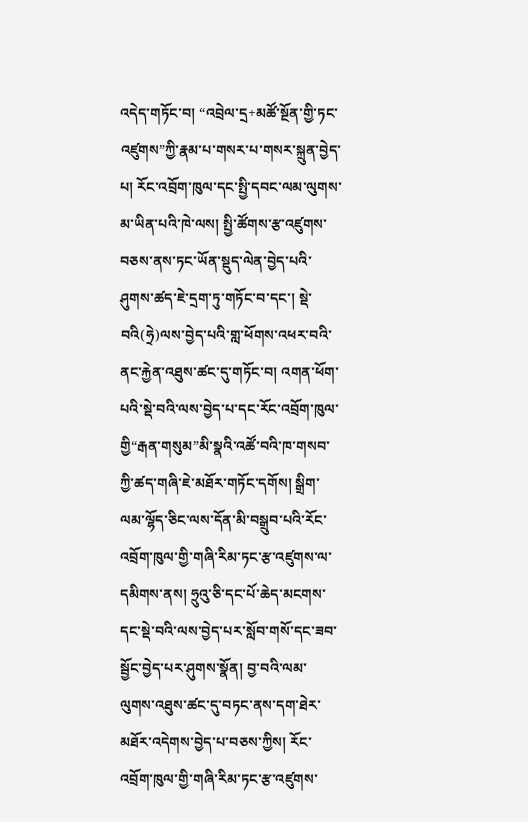འདེད་གཏོང་བ། “འབྲེལ་དྲ+མཚོ་སྔོན་གྱི་ཏང་འཛུགས”ཀྱི་རྣམ་པ་གསར་པ་གསར་སྐྲུན་བྱེད་པ། རོང་འབྲོག་ཁུལ་དང་སྤྱི་དབང་ལམ་ལུགས་མ་ཡིན་པའི་ཁེ་ལས། སྤྱི་ཚོགས་རྩ་འཛུགས་བཅས་ནས་ཏང་ཡོན་སྡུད་ལེན་བྱེད་པའི་ཤུགས་ཚད་ཇེ་དྲག་ཏུ་གཏོང་བ་དང་། སྡེ་བའི(ཧྲེ)ལས་བྱེད་པའི་གླ་ཕོགས་འཕར་བའི་ནང་རྐྱེན་འཐུས་ཚང་དུ་གཏོང་བ། འགན་ཕོག་པའི་སྡེ་བའི་ལས་བྱེད་པ་དང་རོང་འབྲོག་ཁུལ་གྱི“རྒན་གསུམ”མི་སྣའི་འཚོ་བའི་ཁ་གསབ་ཀྱི་ཚད་གཞི་ཇེ་མཐོར་གཏོང་དགོས། སྒྲིག་ལམ་ལྷོད་ཅིང་ལས་དོན་མི་བསྒྲུབ་པའི་རོང་འབྲོག་ཁུལ་གྱི་གཞི་རིམ་ཏང་རྩ་འཛུགས་ལ་དམིགས་ནས། ཧྲུའུ་ཅི་དང་པོ་ཆེད་མངགས་དང་སྡེ་བའི་ལས་བྱེད་པར་སློབ་གསོ་དང་ཟབ་སྦྱོང་བྱེད་པར་ཤུགས་སྣོན། བྱ་བའི་ལམ་ལུགས་འཐུས་ཚང་དུ་བཏང་ནས་དག་ཐེར་མཐོར་འདེགས་བྱེད་པ་བཅས་ཀྱིས། རོང་འབྲོག་ཁུལ་གྱི་གཞི་རིམ་ཏང་རྩ་འཛུགས་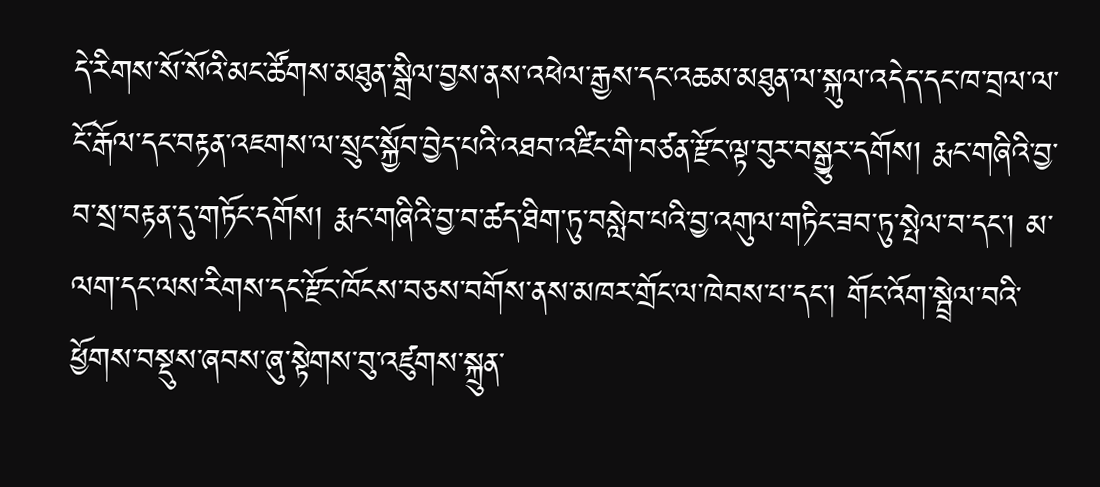དེ་རིགས་སོ་སོའི་མང་ཚོགས་མཐུན་སྒྲིལ་བྱས་ནས་འཕེལ་རྒྱས་དང་འཆམ་མཐུན་ལ་སྐུལ་འདེད་དང་ཁ་བྲལ་ལ་ངོ་རྒོལ་དང་བརྟན་འཇགས་ལ་སྲུང་སྐྱོབ་བྱེད་པའི་འཐབ་འཛིང་གི་བཙན་རྫོང་ལྟ་བུར་བསྒྱུར་དགོས། རྨང་གཞིའི་བྱ་བ་སྲ་བརྟན་དུ་གཏོང་དགོས། རྨང་གཞིའི་བྱ་བ་ཚད་ཐིག་ཏུ་བསླེབ་པའི་བྱ་འགུལ་གཏིང་ཟབ་ཏུ་སྤེལ་བ་དང་། མ་ལག་དང་ལས་རིགས་དང་རྫོང་ཁོངས་བཅས་བགོས་ནས་མཁར་གྲོང་ལ་ཁེབས་པ་དང་། གོང་འོག་སྦྲེལ་བའི་ཕྱོགས་བསྡུས་ཞབས་ཞུ་སྟེགས་བུ་འཛུགས་སྐྲུན་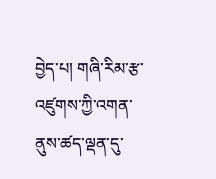བྱེད་པ། གཞི་རིམ་རྩ་འཛུགས་ཀྱི་འགན་ནུས་ཚད་ལྡན་དུ་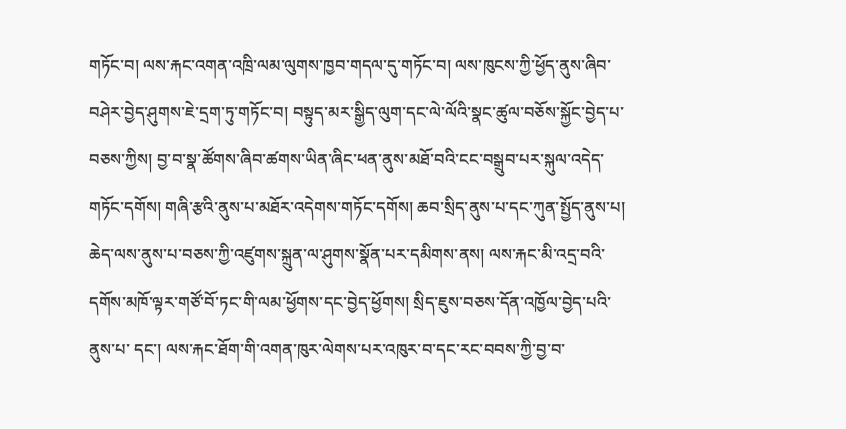གཏོང་བ། ལས་རྐང་འགན་འཁྲི་ལམ་ལུགས་ཁྱབ་གདལ་དུ་གཏོང་བ། ལས་ཁུངས་ཀྱི་ཕྱོད་ནུས་ཞིབ་བཤེར་བྱེད་ཤུགས་ཇེ་དྲག་ཏུ་གཏོང་བ། བསྟུད་མར་སྒྱིད་ལུག་དང་ལེ་ལོའི་སྣང་ཚུལ་བཅོས་སྐྱོང་བྱེད་པ་བཅས་ཀྱིས། བྱ་བ་སྣ་ཚོགས་ཞིབ་ཚགས་ཡིན་ཞིང་ཕན་ནུས་མཐོ་བའི་ངང་བསྒྲུབ་པར་སྐུལ་འདེད་གཏོང་དགོས། གཞི་རྩའི་ནུས་པ་མཐོར་འདེགས་གཏོང་དགོས། ཆབ་སྲིད་ནུས་པ་དང་ཀུན་སྤྱོད་ནུས་པ། ཆེད་ལས་ནུས་པ་བཅས་ཀྱི་འཛུགས་སྐྲུན་ལ་ཤུགས་སྣོན་པར་དམིགས་ནས། ལས་རྐང་མི་འདྲ་བའི་དགོས་མཁོ་ལྟར་གཙོ་བོ་ཏང་གི་ལམ་ཕྱོགས་དང་བྱེད་ཕྱོགས། སྲིད་ཇུས་བཅས་དོན་འཁྱོལ་བྱེད་པའི་ནུས་པ་ དང་། ལས་རྐང་ཐོག་གི་འགན་ཁུར་ལེགས་པར་འཁུར་བ་དང་རང་བབས་ཀྱི་བྱ་བ་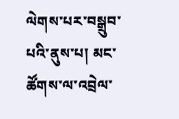ལེགས་པར་བསྒྲུབ་པའི་ནུས་པ། མང་ཚོགས་ལ་འབྲེལ་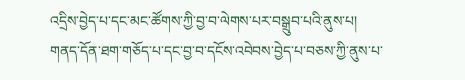འདྲིས་བྱེད་པ་དང་མང་ཚོགས་ཀྱི་བྱ་བ་ལེགས་པར་བསྒྲུབ་པའི་ནུས་པ། གནད་དོན་ཐག་གཅོད་པ་དང་བྱ་བ་དངོས་འབེབས་བྱེད་པ་བཅས་ཀྱི་ནུས་པ་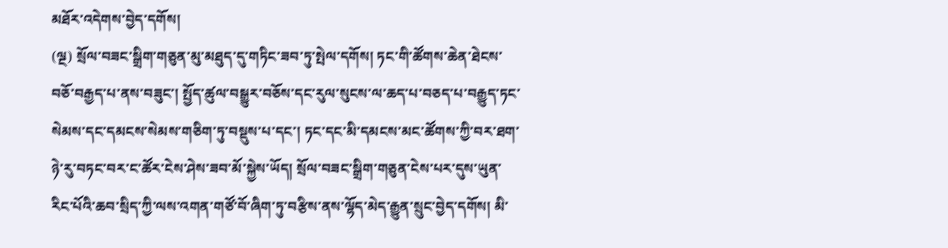མཐོར་འདེགས་བྱེད་དགོས།
(ལྔ) སྲོལ་བཟང་སྒྲིག་གཅུན་མུ་མཐུད་དུ་གཏིང་ཟབ་ཏུ་སྤེལ་དགོས། ཏང་གི་ཚོགས་ཆེན་ཐེངས་བཅོ་བརྒྱད་པ་ནས་བཟུང་། སྤྱོད་ཚུལ་བསྒྱུར་བཅོས་དང་རུལ་སུངས་ལ་ཆད་པ་བཅད་པ་བརྒྱུད་ཏང་སེམས་དང་དམངས་སེམས་གཅིག་ཏུ་བསྡུས་པ་དང་། ཏང་དང་མི་དམངས་མང་ཚོགས་ཀྱི་བར་ཐག་ཉེ་རུ་བཏང་བར་ང་ཚོར་ངེས་ཤེས་ཟབ་མོ་སྐྱེས་ཡོད། སྲོལ་བཟང་སྒྲིག་གཅུན་ངེས་པར་དུས་ཡུན་རིང་པོའི་ཆབ་སྲིད་ཀྱི་ལས་འགན་གཙོ་བོ་ཞིག་ཏུ་བརྩིས་ནས་ལྷོད་མེད་རྒྱུན་སྲུང་བྱེད་དགོས། མི་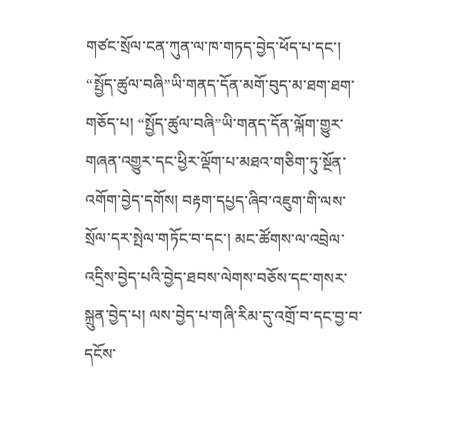གཙང་སྲོལ་ངན་ཀུན་ལ་ཁ་གཏད་བྱེད་ཕོད་པ་དང་། “སྤྱོད་ཚུལ་བཞི”ཡི་གནད་དོན་མགོ་བུད་མ་ཐག་ཐག་གཅོད་པ། “སྤྱོད་ཚུལ་བཞི”ཡི་གནད་དོན་ལྐོག་གྱུར་གཞན་འགྱུར་དང་ཕྱིར་ལྡོག་པ་མཐའ་གཅིག་ཏུ་སྔོན་འགོག་བྱེད་དགོས། བརྟག་དཔྱད་ཞིབ་འཇུག་གི་ལས་སྲོལ་དར་སྤེལ་གཏོང་བ་དང་། མང་ཚོགས་ལ་འབྲེལ་འདྲིས་བྱེད་པའི་བྱེད་ཐབས་ལེགས་བཅོས་དང་གསར་སྐྲུན་བྱེད་པ། ལས་བྱེད་པ་གཞི་རིམ་དུ་འགྲོ་བ་དང་བྱ་བ་དངོས་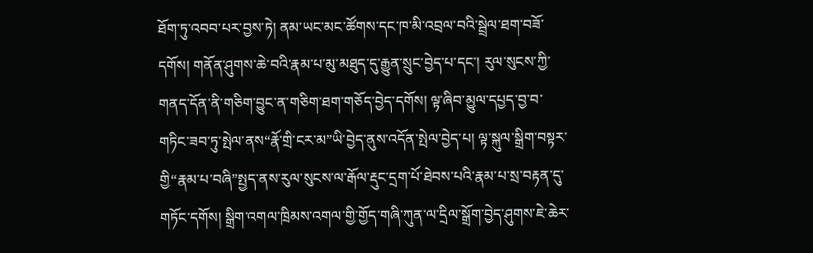ཐོག་ཏུ་འབབ་པར་བྱས་ཏེ། ནམ་ཡང་མང་ཚོགས་དང་ཁ་མི་འབྲལ་བའི་སྦྲེལ་ཐག་བཟོ་དགོས། གནོན་ཤུགས་ཆེ་བའི་རྣམ་པ་མུ་མཐུད་དུ་རྒྱུན་སྲུང་བྱེད་པ་དང་། རུལ་སུངས་ཀྱི་གནད་དོན་ནི་གཅིག་བྱུང་ན་གཅིག་ཐག་གཅོད་བྱེད་དགོས། ལྟ་ཞིབ་མྱུལ་དཔྱད་བྱ་བ་གཏིང་ཟབ་ཏུ་སྤེལ་ནས“རྣོ་གྲི་ངར་མ”ཡི་བྱེད་ནུས་འདོན་སྤེལ་བྱེད་པ། ལྟ་སྐུལ་སྒྲིག་བསྟར་གྱི“རྣམ་པ་བཞི”སྤྱད་ནས་རུལ་སུངས་ལ་རྒོལ་རྡུང་དྲག་པོ་ཐེབས་པའི་རྣམ་པ་སྲ་བརྟན་དུ་གཏོང་དགོས། སྒྲིག་འགལ་ཁྲིམས་འགལ་གྱི་གྱོད་གཞི་ཀུན་ལ་དྲིལ་སྒྲོག་བྱེད་ཤུགས་ཇེ་ཆེར་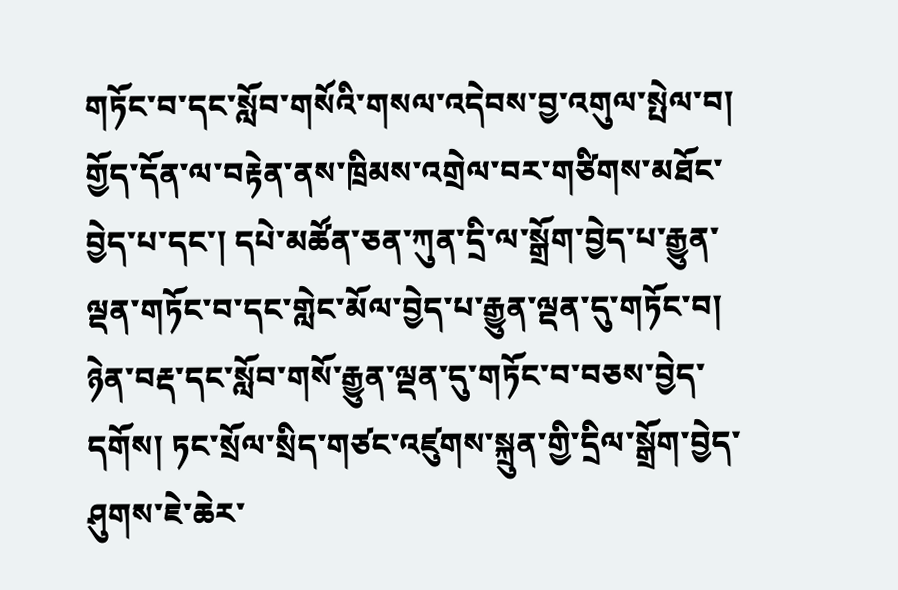གཏོང་བ་དང་སློབ་གསོའི་གསལ་འདེབས་བྱ་འགུལ་སྤེལ་བ། གྱོད་དོན་ལ་བརྟེན་ནས་ཁྲིམས་འགྲེལ་བར་གཙིགས་མཐོང་བྱེད་པ་དང་། དཔེ་མཚོན་ཅན་ཀུན་དྲི་ལ་སྒྲོག་བྱེད་པ་རྒྱུན་ལྡན་གཏོང་བ་དང་གླེང་མོལ་བྱེད་པ་རྒྱུན་ལྡན་དུ་གཏོང་བ། ཉེན་བརྡ་དང་སློབ་གསོ་རྒྱུན་ལྡན་དུ་གཏོང་བ་བཅས་བྱེད་དགོས། ཏང་སྲོལ་སྲིད་གཙང་འཛུགས་སྐྲུན་གྱི་དྲིལ་སྒྲོག་བྱེད་ཤུགས་ཇེ་ཆེར་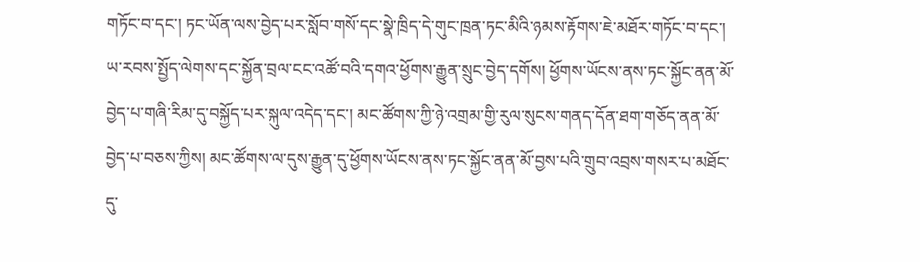གཏོང་བ་དང་། ཏང་ཡོན་ལས་བྱེད་པར་སློབ་གསོ་དང་སྣེ་ཁྲིད་དེ་གུང་ཁྲན་ཏང་མིའི་ཉམས་རྟོགས་ཇེ་མཐོར་གཏོང་བ་དང་། ཡ་རབས་སྤྱོད་ལེགས་དང་སྐྱོན་བྲལ་ངང་འཚོ་བའི་དགའ་ཕྱོགས་རྒྱུན་སྲུང་བྱེད་དགོས། ཕྱོགས་ཡོངས་ནས་ཏང་སྐྱོང་ནན་མོ་བྱེད་པ་གཞི་རིམ་དུ་བསྐྱོད་པར་སྐུལ་འདེད་དང་། མང་ཚོགས་ཀྱི་ཉེ་འགྲམ་གྱི་རུལ་སུངས་གནད་དོན་ཐག་གཅོད་ནན་མོ་བྱེད་པ་བཅས་ཀྱིས། མང་ཚོགས་ལ་དུས་རྒྱུན་དུ་ཕྱོགས་ཡོངས་ནས་ཏང་སྐྱོང་ནན་མོ་བྱས་པའི་གྲུབ་འབྲས་གསར་པ་མཐོང་དུ་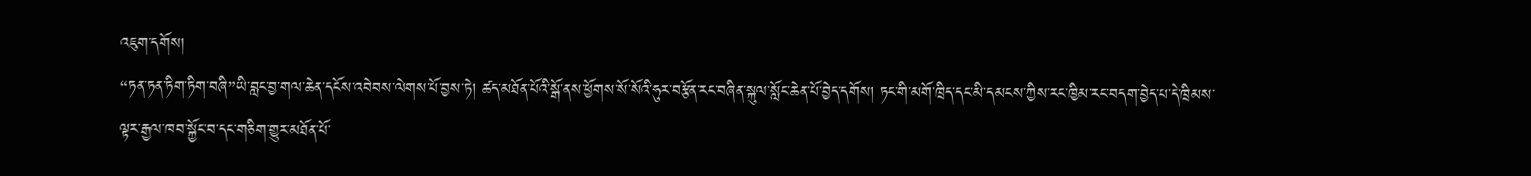འཇུག་དགོས།
“ཏན་ཏན་ཏིག་ཏིག་བཞི”ཡི་བླང་བྱ་གལ་ཆེན་དངོས་འབེབས་ལེགས་པོ་བྱས་ཏེ། ཚད་མཐོན་པོའི་སྒོ་ནས་ཕྱོགས་སོ་སོའི་ཧུར་བརྩོན་རང་བཞིན་སྐུལ་སློང་ཆེན་པོ་བྱེད་དགོས། ཏང་གི་མགོ་ཁྲིད་དང་མི་དམངས་ཀྱིས་རང་ཁྱིམ་རང་བདག་བྱེད་པ་དེ་ཁྲིམས་ལྟར་རྒྱལ་ཁབ་སྐྱོང་བ་དང་གཅིག་གྱུར་མཐོན་པོ་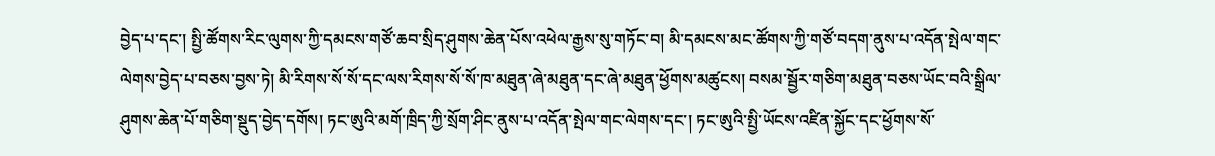བྱེད་པ་དང་། སྤྱི་ཚོགས་རིང་ལུགས་ཀྱི་དམངས་གཙོ་ཆབ་སྲིད་ཤུགས་ཆེན་པོས་འཕེལ་རྒྱས་སུ་གཏོང་བ། མི་དམངས་མང་ཚོགས་ཀྱི་གཙོ་བདག་ནུས་པ་འདོན་སྤེལ་གང་ལེགས་བྱེད་པ་བཅས་བྱས་ཏེ། མི་རིགས་སོ་སོ་དང་ལས་རིགས་སོ་སོ་ཁ་མཐུན་ཞེ་མཐུན་དང་ཞེ་མཐུན་ཕྱོགས་མཚུངས། བསམ་སྦྱོར་གཅིག་མཐུན་བཅས་ཡོང་བའི་སྒྲིལ་ཤུགས་ཆེན་པོ་གཅིག་སྡུད་བྱེད་དགོས། ཏང་ཨུའི་མགོ་ཁྲིད་ཀྱི་སྲོག་ཤིང་ནུས་པ་འདོན་སྤེལ་གང་ལེགས་དང་། ཏང་ཨུའི་སྤྱི་ཡོངས་འཛིན་སྐྱོང་དང་ཕྱོགས་སོ་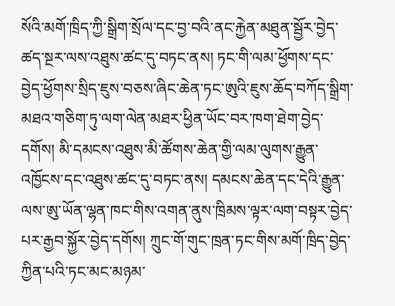སོའི་མགོ་ཁྲིད་ཀྱི་སྒྲིག་སྲོལ་དང་བྱ་བའི་ནང་རྐྱེན་མཐུན་སྦྱོར་བྱེད་ཚད་སྔར་ལས་འཐུས་ཚང་དུ་བཏང་ནས། ཏང་གི་ལམ་ཕྱོགས་དང་བྱེད་ཕྱོགས་སྲིད་ཇུས་བཅས་ཞིང་ཆེན་ཏང་ཨུའི་ཇུས་ཆོད་བཀོད་སྒྲིག་མཐའ་གཅིག་ཏུ་ལག་ལེན་མཐར་ཕྱིན་ཡོང་བར་ཁག་ཐེག་བྱེད་དགོས། མི་དམངས་འཐུས་མི་ཚོགས་ཆེན་གྱི་ལམ་ལུགས་རྒྱུན་འཁྱོངས་དང་འཐུས་ཚང་དུ་བཏང་ནས། དམངས་ཆེན་དང་དེའི་རྒྱུན་ལས་ཨུ་ཡོན་ལྷན་ཁང་གིས་འགན་ནུས་ཁྲིམས་ལྟར་ལག་བསྟར་བྱེད་པར་རྒྱབ་སྐྱོར་བྱེད་དགོས། ཀྲུང་གོ་གུང་ཁྲན་ཏང་གིས་མགོ་ཁྲིད་བྱེད་ཀྱིན་པའི་ཏང་མང་མཉམ་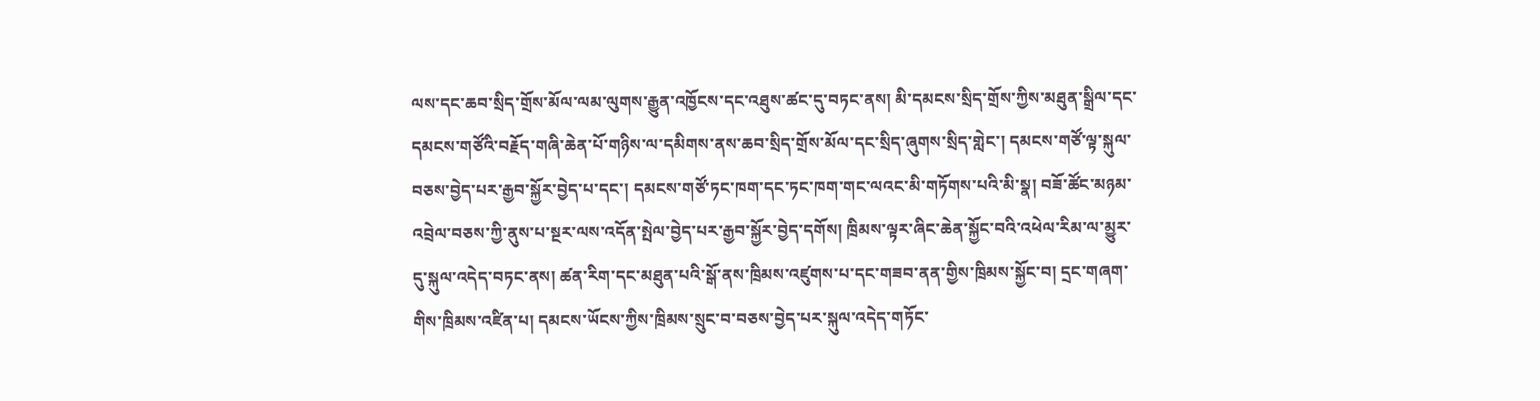ལས་དང་ཆབ་སྲིད་གྲོས་མོལ་ལམ་ལུགས་རྒྱུན་འཁྱོངས་དང་འཐུས་ཚང་དུ་བཏང་ནས། མི་དམངས་སྲིད་གྲོས་ཀྱིས་མཐུན་སྒྲིལ་དང་དམངས་གཙོའི་བརྗོད་གཞི་ཆེན་པོ་གཉིས་ལ་དམིགས་ནས་ཆབ་སྲིད་གྲོས་མོལ་དང་སྲིད་ཞུགས་སྲིད་གླེང་། དམངས་གཙོ་ལྟ་སྐུལ་བཅས་བྱེད་པར་རྒྱབ་སྐྱོར་བྱེད་པ་དང་། དམངས་གཙོ་ཏང་ཁག་དང་ཏང་ཁག་གང་ལའང་མི་གཏོགས་པའི་མི་སྣ། བཟོ་ཚོང་མཉམ་འབྲེལ་བཅས་ཀྱི་ནུས་པ་སྔར་ལས་འདོན་སྤེལ་བྱེད་པར་རྒྱབ་སྐྱོར་བྱེད་དགོས། ཁྲིམས་ལྟར་ཞིང་ཆེན་སྐྱོང་བའི་འཕེལ་རིམ་ལ་མྱུར་དུ་སྐུལ་འདེད་བཏང་ནས། ཚན་རིག་དང་མཐུན་པའི་སྒོ་ནས་ཁྲིམས་འཛུགས་པ་དང་གཟབ་ནན་གྱིས་ཁྲིམས་སྐྱོང་བ། དྲང་གཞག་གིས་ཁྲིམས་འཛིན་པ། དམངས་ཡོངས་ཀྱིས་ཁྲིམས་སྲུང་བ་བཅས་བྱེད་པར་སྐུལ་འདེད་གཏོང་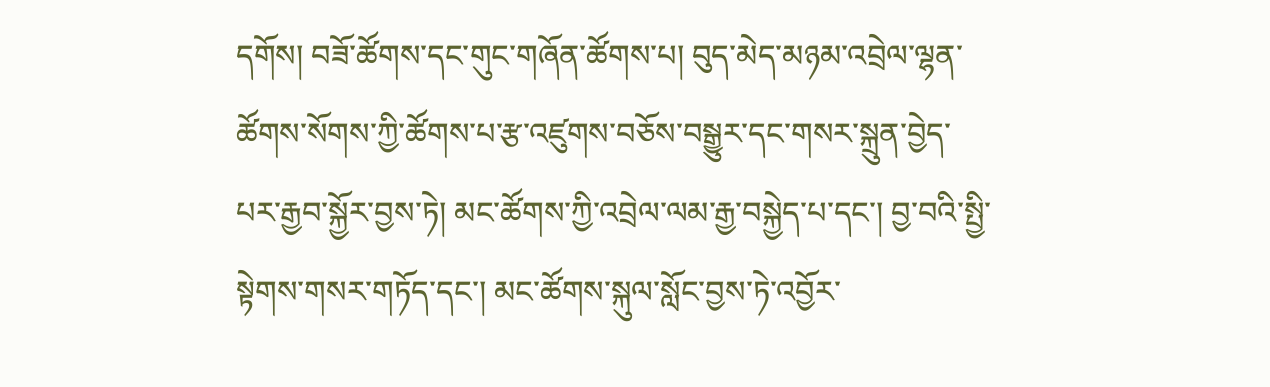དགོས། བཟོ་ཚོགས་དང་གུང་གཞོན་ཚོགས་པ། བུད་མེད་མཉམ་འབྲེལ་ལྷན་ཚོགས་སོགས་ཀྱི་ཚོགས་པ་རྩ་འཛུགས་བཅོས་བསྒྱུར་དང་གསར་སྐྲུན་བྱེད་པར་རྒྱབ་སྐྱོར་བྱས་ཏེ། མང་ཚོགས་ཀྱི་འབྲེལ་ལམ་རྒྱ་བསྐྱེད་པ་དང་། བྱ་བའི་སྤྱི་སྟེགས་གསར་གཏོད་དང་། མང་ཚོགས་སྐུལ་སློང་བྱས་ཏེ་འབྱོར་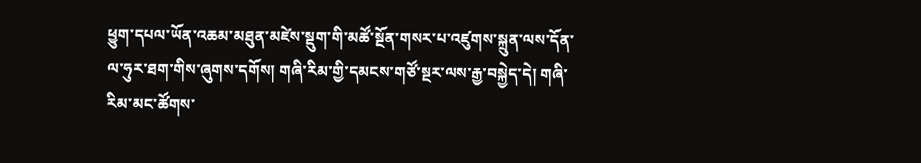ཕྱུག་དཔལ་ཡོན་འཆམ་མཐུན་མཛེས་སྡུག་གི་མཚོ་སྔོན་གསར་པ་འཛུགས་སྐྲུན་ལས་དོན་ལ་ཧུར་ཐག་གིས་ཞུགས་དགོས། གཞི་རིམ་གྱི་དམངས་གཙོ་སྔར་ལས་རྒྱ་བསྐྱེད་དེ། གཞི་རིམ་མང་ཚོགས་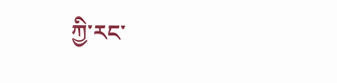ཀྱི་རང་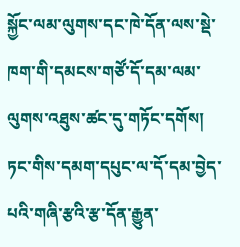སྐྱོང་ལམ་ལུགས་དང་ཁེ་དོན་ལས་སྡེ་ཁག་གི་དམངས་གཙོ་དོ་དམ་ལམ་ལུགས་འཐུས་ཚང་དུ་གཏོང་དགོས། ཏང་གིས་དམག་དཔུང་ལ་དོ་དམ་བྱེད་པའི་གཞི་རྩའི་རྩ་དོན་རྒྱུན་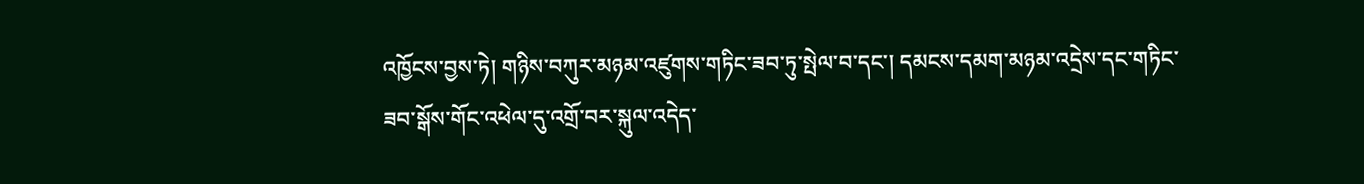འཁྱོངས་བྱས་ཏེ། གཉིས་བཀུར་མཉམ་འཛུགས་གཏིང་ཟབ་ཏུ་སྤེལ་བ་དང་། དམངས་དམག་མཉམ་འདྲེས་དང་གཏིང་ཟབ་སྒོས་གོང་འཕེལ་དུ་འགྲོ་བར་སྐུལ་འདེད་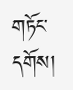གཏོང་དགོས།